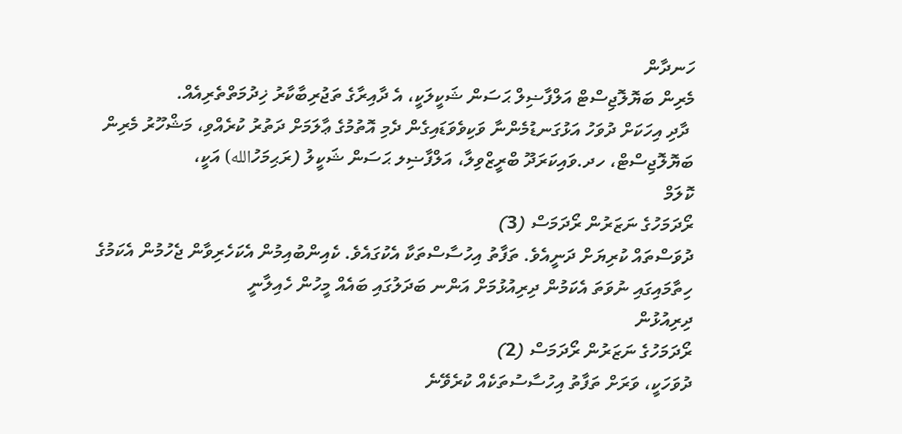ހަނދާން
މެރިން ބަޔޮލޮޖިސްޓް އަލްފާޟިލް ޙަސަން ޝަކީލަކީ، އެ ދާއިރާގެ ތަޖުރިބާކާރު ޚިދުމަތްތެރިއެއް.
 ދާދި އިހަކަށް ދުވަހު އަޅުގަނޑުމެންނާ ވަކިވެވަޑައިގެން ދެމި އޮތުމުގެ ޢާލަމަށް ދަތުރު ކުރެއްވި، މަޝްހޫރު މެރިން ބަޔޮލޮޖިސްޓް، ހދ.ވައިކަރަދޫ ބްރީޒްވިލާ، އަލްފާޟިލ ޙަސަން ޝަކީލު (ރަޙިމަހުالله) އަކީ،
ކޮލަމް
ރޯދަމަހުގެ ނަޒަރުން ރޯދަމަސް (3)
ދުވަސްތައް ކުރިޔަށް ދަނީއެވެ. ތަފާތު އިހުސާސްތަކާ އެކުގައެވެ. ކެއިންބުއިމުން އެކަހެރިވާން ޖެހުމުން އެކަމުގެ ހިތާމައިގައި ނުވަތަ އެކަމުން ދިރިއުޅުމަށް އަންނ ބަދަލުގައި ބައެއް މީހުން ހެއިލާނީ
ދިރިއުޅުން
ރޯދަމަހުގެ ނަޒަރުން ރޯދަމަސް (2)
ދުވަހަކީ، ވަރަށް ތަފާތު އިހުސާސުތަކެއް ކުރެވޭނެ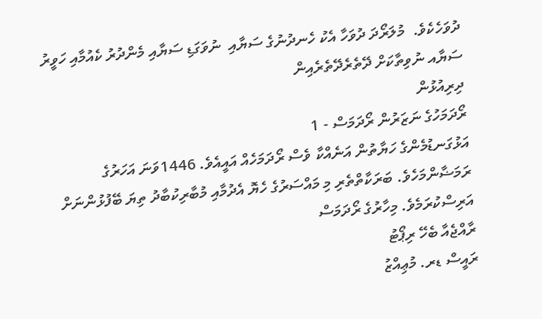ދުވަހެކެވެ.  މުލަރޯދަ ދުވަހާ އެކު ހެނދުނުގެ ސަޔާއި  ނުވަގަޑި ސަޔާއި މެންދުރު ކެއުމާއި ހަވީރު ސަޔާއ ނުވިތާކަށް ދޭތެރެދޭތެރެއިން
ދިރިއުޅުން
ރޯދަމަހުގެ ނަޒަރުން ރޯދަމަސް - 1
އަޅުގަނޑުމެންގެ ހަޔާތުން އަނެއްކާ ވެސް ރޯދަމަހެއް އައީއެވެ. 1446ވަނަ އަހަރުގެ ރަމަޟާންމަހެވެ. ބަރަކާތްތެރި މި މައްސަރުގެ ހެޔޮ އެދުމާއި މުބާރިކުބާދު ތިޔަ ބޭފުޅުންނަށް އަރިސްކުރަމެވެ. މިހާރުގެ ރޯދަމަސް
ރާއްޖެއާ ބެހޭ ރިޕޯޓު
ރައީސް ޑރ. މުޢިއްޒު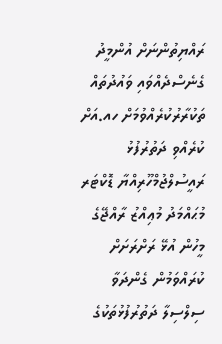ރައްޔިތުންނަށް އުންމީދު ގެނެސްދެއްވައި ވައުދުތައް ތަކުރާރުކުރެއްވުމަށް ހއ.އަށް ކުރެއްވި ދަތުރުފުޅު
ރައީސުލްޖުމްހޫރިއްޔާ ޑޮކްޓަރ މުޙައްމަދު މުޢިއްޒު ރާއްޖޭގެ މީހުން އުޅޭ ރަށްރަށަށް ކުރައްވަމުން ގެންދަވާ ސިލްސިލާ ދަތުރުފުޅުތަކުގެ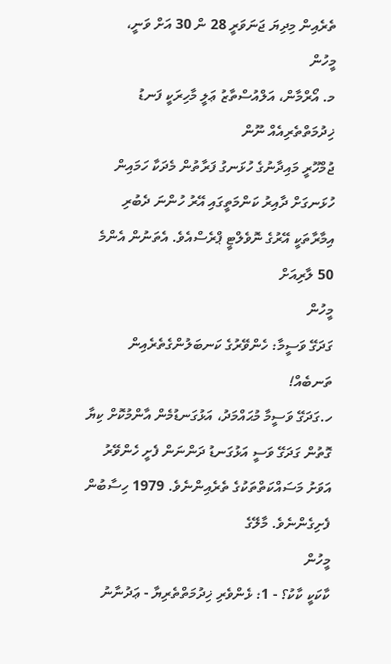ތެރެއިން މިދިޔަ ޖަނަވަރީ 28 ން 30 އަށް ވަނީ،
މީހުން
މ. އޯރްމާން، އަލްއުސްތާޒު ޢަލީ މާހިރަކީ ފަނޑު ޚިދުމަތްތެރިއެއް ނޫން
ޖުމްހޫރީ މައިދާނުގެ ހުޅަނގު ފަރާތުން މެދަކާ ހަމައިން ހުޅަނގަށް ދާއިރު ކަންމަތީގައި އޭރު ހުންނަ ދެބުރި އިމާރާތަކީ އޭރުގެ ނޮވެލްޓީ ޕްރެސްއެވެ. އެތަނުން އެންމެ 50 ލާރިއަށް
މީހުން
ގަދަގޭ ވަސީމާ: ހެންވޭރުގެ ކަނބަލުންގެތެރެއިން ތަނބެއް!
ހ.ގަދަގޭ ވަސީމާ މުޙައްމަދު، އަޅުގަނޑުމެން އާންމުކޮށް ކިޔާ ގޮތުން ގަދަގޭ ވަސީ އަޅުގަނޑު ދަންނަން ފެށީ ހެންވޭރު އަވަށު މަސައްކަތްތަކުގެ ތެރެއިންނެވެ. 1979 ހިސާބުން ފެށިގެންނެވެ. މާލޭގެ
މީހުން
ކާކަކީ ކާކު؟ - 1: ޅެންވެރި ޚިދުމަތްތެރިޔާ - ޢަދުނާނު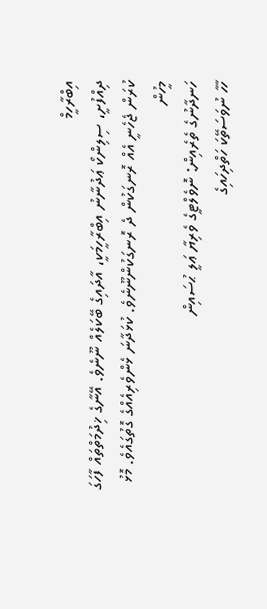އިބްރާހީމް
ދިއްފުށީ، ސިލިންކޯ ޢަދުނާނު އިބްރާހީމަކީ، އާދައިގެ ބޭކަލެއް ނޫނެވެ. އޭނާގެ ޚިދުމަތްތައް ފާހަގަ ކުރަން ޖެހެނީ އެއް ރޮނގަކުން ދެ ރޮނގަކުންނޫނެވެ. ކުޅަދާނަ ޅެންވެރިއެއްގެ ގޮތުގައެވެ. މޮޅު
މީހުން
ހަނދާނުގެ ތެރެއިން: ނޮވެލްޓީގެ ވެރިޔާ ޢަލީ ޙުސައިން
ހާހާ ނުވަސަތޭކަ ހަތްދިހައިގެ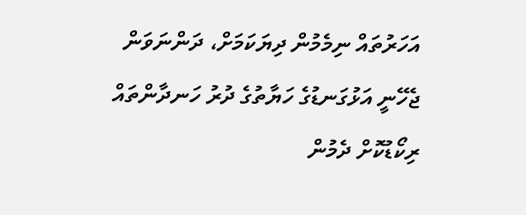އަހަރުތައް ނިމެމުން ދިޔަކަމަށް، ދަންނަވަން ޖެހޭނީ އަޅުގަނޑުގެ ހަޔާތުގެ ދުރު ހަނދާންތައް ރިކޯޑުކޮށް ދެމުން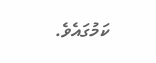ކަމުގައެވެ.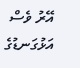އޭރު ވެސް އަޅުގަނޑުގެ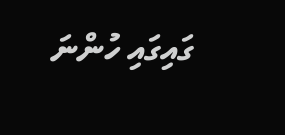ގައިގައި ހުންނަ